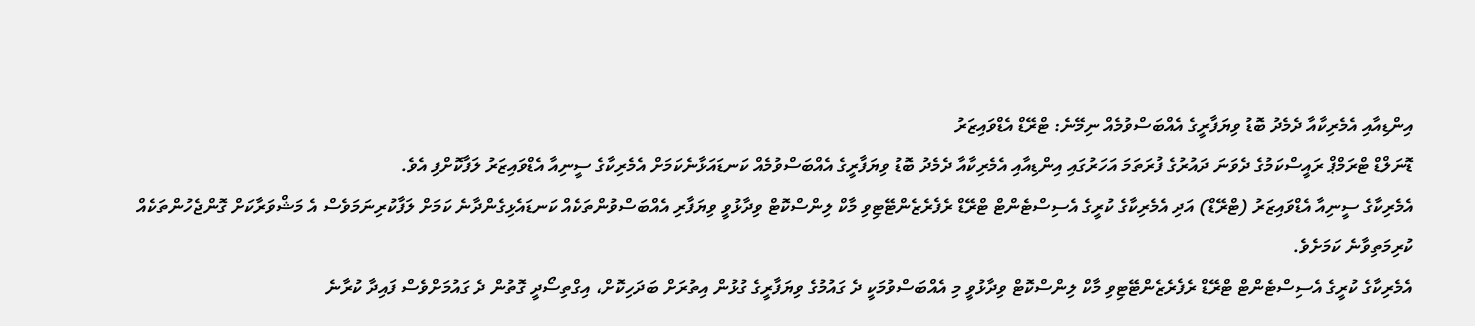އިންޑިއާއި އެމެރިކާއާ ދެމެދު ބޮޑު ވިޔަފާރީގެ އެއްބަސްވުމެއް ނިމޭނެ: ޓްރޭޑް އެޑްވައިޒަރު
ޑޮނަލްޑް ޓްރަމްޕް ރައީސްކަމުގެ ދެވަނަ ދައުރުގެ ފުރަތަމަ އަހަރުގައި އިންޑިއާއި އެމެރިކާއާ ދެމެދު ބޮޑު ވިޔަފާރީގެ އެއްބަސްވުމެއް ކަނޑައަޅާނެކަމަށް އެމެރިކާގެ ސީނިއާ އެޑްވައިޒަރު ލަފާކޮށްފި އެވެ.
އެމެރިކާގެ ސީނިއާ އެޑްވައިޒަރު (ޓްރޭޑް) އަދި އެމެރިކާގެ ކުރީގެ އެސިސްޓެންޓް ޓްރޭޑް ރެފެރެޒެންޓޭޓިވި މާކް ލިންސްކޮޓް ވިދާޅުވީ ވިޔަފާރި އެއްބަސްވުންތަކެއް ކަނޑައެޅިގެންދާނެ ކަމަށް ލަފާކުރިނަމަވެސް އެ މަޝްވަރާކަށް ގޮންޖެހުންތަކެއް ކުރިމަތިވާނެ ކަމަށެވެ.
އެމެރިކާގެ ކުރީގެ އެސިސްޓެންޓް ޓްރޭޑް ރެފެރެޒެންޓޭޓިވި މާކް ލިންސްކޮޓް ވިދާޅުވީ މި އެއްބަސްވުމަކީ ދެ ގައުމުގެ ވިޔަފާރީގެ ގުޅުން އިތުރަށް ބަދަހިކޮށް، އިގްތިސޯދީ ގޮތުން ދެ ގައުމަށްވެސް ފައިދާ ކުރާނެ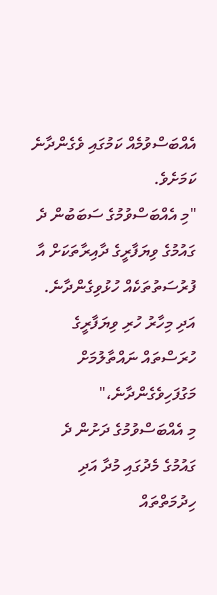އެއްބަސްވުމެއް ކަމުގައި ވެގެންދާނެ ކަމަށެވެ.
"މި އެއްބަސްވުމުގެ ސަބަބުން ދެ ގައުމުގެ ވިޔަފާރީގެ ދާއިރާތަކަށް އާ ފުރުސަތުތަކެއް ހުޅުވިގެންދާނެ. އަދި މިހާރު ހުރި ވިޔަފާރީގެ ހުރަސްތައް ނައްތާލުމަށް މަގުފަހިވެގެންދާނެ،"
މި އެއްބަސްވުމުގެ ދަށުން ދެ ގައުމުގެ މެދުގައި މުދާ އަދި ހިދުމަތްތައް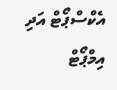އެކްސްޕޯޓް އަދި އިމްޕޯޓް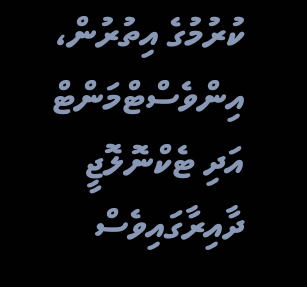ކުރުމުގެ އިތުރުން، އިންވެސްޓްމަންޓް އަދި ޓެކްނޮލޮޖީ ދާއިރާގައިވެސް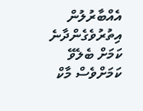އެއްބާރުލުން އިތުރުވެގެންދާނެ ކަމަށް ބެލެވޭ ކަމަށްވެސް މާކް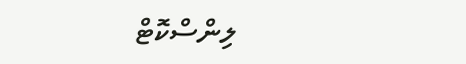ލިންސްކޮޓް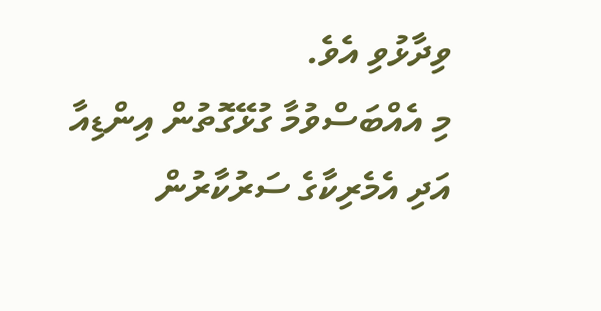ވިދާޅުވި އެވެ.
މި އެއްބަސްވުމާ ގުޅޭގޮތުން އިންޑިއާ އަދި އެމެރިކާގެ ސަރުކާރުން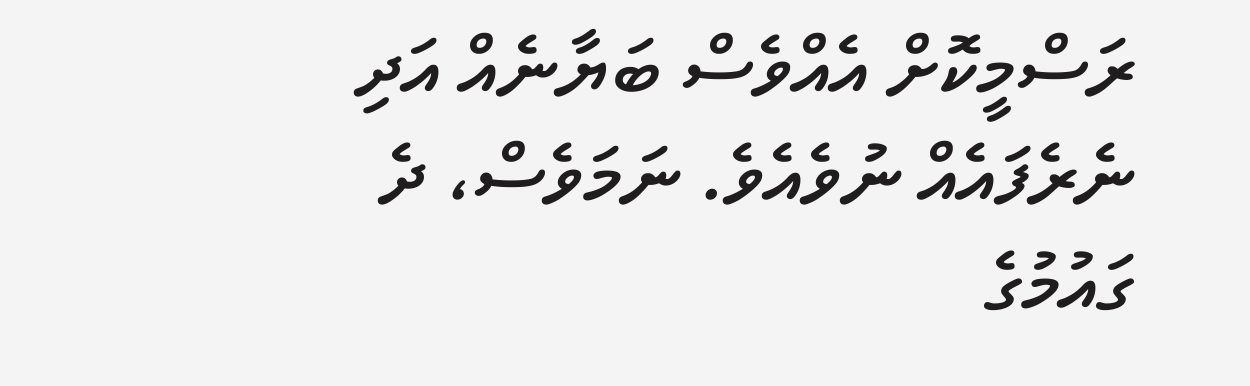ރަސްމީކޮށް އެއްވެސް ބަޔާނެއް އަދި ނެރެފައެއް ނުވެއެވެ. ނަމަވެސް، ދެ ގައުމުގެ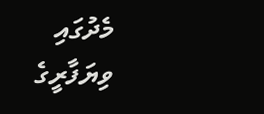މެދުގައި ވިޔަފާރީގެ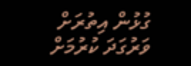ގުޅުން އިތުރަށް ވަރުގަދަ ކުރުމަށް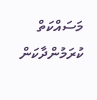މަސައްކަތް ކުރަމުންދާކަން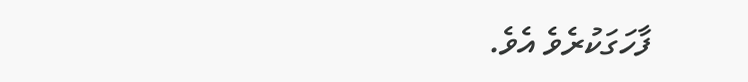ފާހަގަކުރެވެ އެވެ.